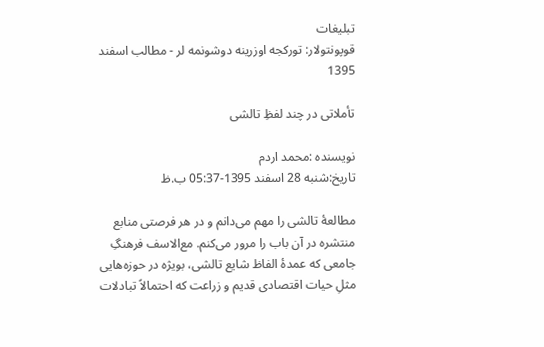تبلیغات
قوپونتولار: تورکجه اوزرینه دوشونمه لر - مطالب اسفند 1395

تأملاتی در چند لفظِ تالشی

نویسنده :محمد اردم
تاریخ:شنبه 28 اسفند 1395-05:37 ب.ظ

مطالعۀ تالشی را مهم می‌دانم و در هر فرصتی منابع منتشره در آن باب را مرور می‌کنم. مع‌الاسف فرهنگِ جامعی که عمدۀ الفاظ شایع تالشی، بویژه در حوزه‌هایی مثلِ حیات اقتصادی قدیم و زراعت که احتمالاً تبادلات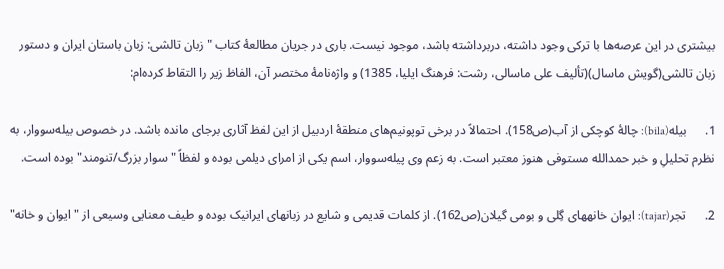بیشتری در این عرصه‌ها با ترکی وجود داشته، دربرداشته باشد، موجود نیست. باری در جریان مطالعۀ کتاب "زبان تالشی: زبان باستان ایران و دستور زبان تالشی(گویش ماسال)(تألیف علی ماسالی، رشت: فرهنگ ایلیا، 1385) و واژه‌نامۀ مختصر آن، الفاظ زیر را التقاط کرده‌ام:

1.      بیله(bila): چالۀ کوچکی از آب(ص158). احتمالاً در برخی توپونیم‌های منطقۀ اردبیل از این لفظ آثاری برجای مانده باشد. در خصوص بیله‌سووار، به نظرم تحلیلِ و خبر حمدالله مستوفی هنوز معتبر است. به زعم وی پیله‌سووار، اسم یکی از امرای دیلمی بوده و لفظاً "سوار بزرگ/تنومند" بوده است.

2.      تجر(tajar): ایوان خانههای گِلی و بومی گیلان(ص162). از کلمات قدیمی و شایع در زبانهای ایرانیک بوده و طیف معنایی وسیعی از "ایوان و خانه"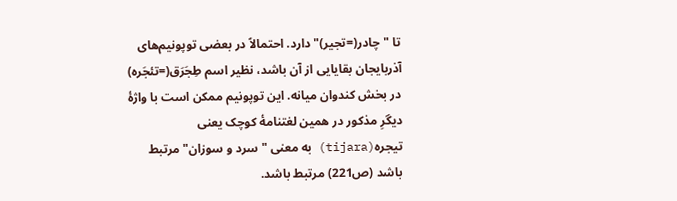تا "چادر(=تجیر)" دارد. احتمالاً در بعضی توپونیم‌های آذربایجان بقایایی از آن باشد، نظیر اسم طِجَرَق(=تئجَره) در بخش کندوان میانه. این توپونیم ممکن است با واژۀ دیگرِ مذکور در همین لغتنامۀ کوچک یعنی تیجره(tijara) به معنی "سرد و سوزان" مرتبط باشد (ص221) مرتبط باشد.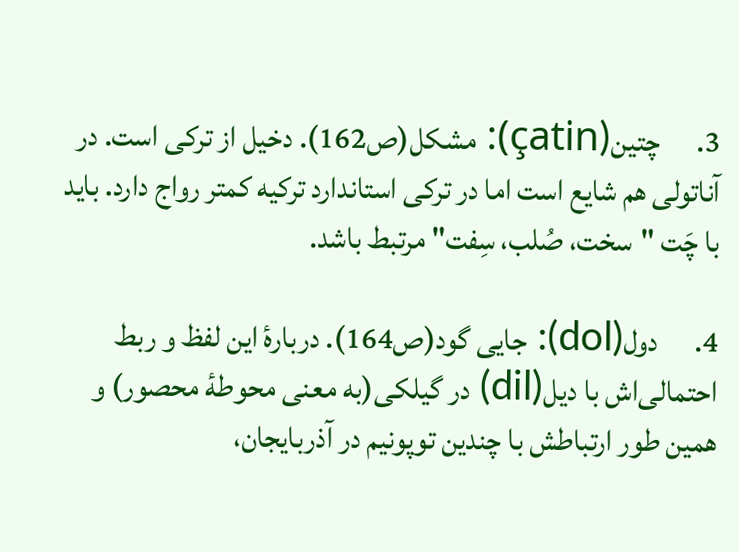3.      چتین(çatin): مشکل(ص162). دخیل از ترکی است. در آناتولی هم شایع است اما در ترکی استاندارد ترکیه کمتر رواج دارد. باید با چَت "سخت، صُلب، سِفت" مرتبط باشد.

4.      دول(dol): جایی گود(ص164). دربارۀ این لفظ و ربط احتمالی‌اش با دیل(dil) در گیلکی(به معنی محوطۀ محصور) و همین طور ارتباطش با چندین توپونیم در آذربایجان،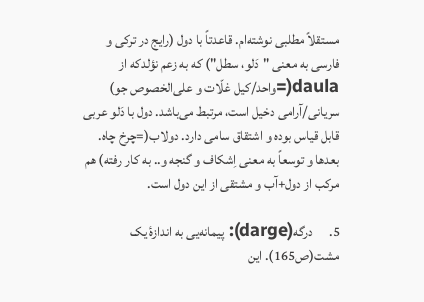مستقلاً مطلبی نوشته‌ام. قاعدتاً با دول (رایج در ترکی و فارسی به معنی "دَلو، سطل") که به زعم نؤلدکه از daula(=واحد/کیل غلّات و علی‌الخصوص جو) سریانی/آرامی دخیل است، مرتبط می‌باشد. دول با دَلو عربی قابل قیاس بوده و اشتقاق سامی دارد. دولاب(=چرخ چاه. بعدها و توسعاً به معنی اِشکاف و گنجه و.. به کار رفته) هم مرکب از دول+آب و مشتقی از این دول است.

5.      درگه(darge): پیمانه‌یی به اندازۀ یک مشت(ص165). این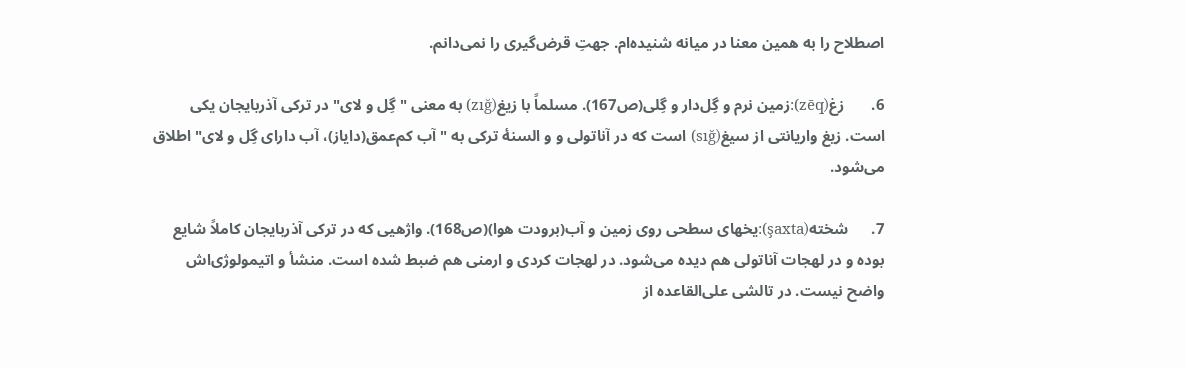اصطلاح را به همین معنا در میانه شنیده‌ام. جهتِ قرض‌گیری را نمی‌دانم.

6.       زغ(zēq):زمین نرم و گِل‌دار و گِلی(ص167). مسلماً با زیغ(zığ) به معنی "گِل و لای" در ترکی آذربایجان یکی است. زیغ واریانتی از سیغ(sığ) است که در آناتولی و و السنۀ ترکی به "آب کم‌عمق(دایاز)، آب دارای گِل و لای" اطلاق می‌شود.

7.      شخته(şaxta):یخهای سطحی روی زمین و آب(برودت هوا)(ص168). واژهیی که در ترکی آذربایجان کاملاً شایع بوده و در لهجات آناتولی هم دیده می‌شود. در لهجات کردی و ارمنی هم ضبط شده است. منشأ و اتیمولوژی‌اش واضح نیست. در تالشی علی‌القاعده از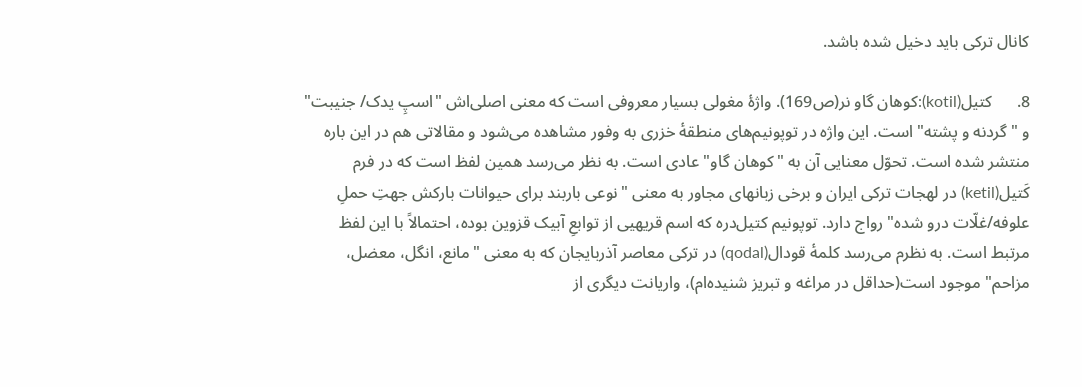کانال ترکی باید دخیل شده باشد.

8.      کتیل(kotil):کوهان گاو نر(ص169). واژۀ مغولی بسیار معروفی است که معنی اصلی‌اش "اسپِ یدک/ جنیبت" و "گردنه و پشته" است. این واژه در توپونیم‌های منطقۀ خزری به وفور مشاهده می‌شود و مقالاتی هم در این باره منتشر شده است. تحوّل معنایی آن به "کوهان گاو" عادی است. به نظر می‌رسد همین لفظ است که در فرم کَتیل(ketil) در لهجات ترکی ایران و برخی زبانهای مجاور به معنی "نوعی باربند برای حیوانات بارکش جهتِ حملِ علوفه/غلّات درو شده" رواج دارد. توپونیم کتیل‌دره که اسم قریهیی از توابعِ آبیک قزوین بوده، احتمالاً با این لفظ مرتبط است. به نظرم می‌رسد کلمۀ قودال(qodal) در ترکی معاصر آذربایجان که به معنی "مانع، انگل، معضل، مزاحم" موجود است(حداقل در مراغه و تبریز شنیده‌ام)، واریانت دیگری از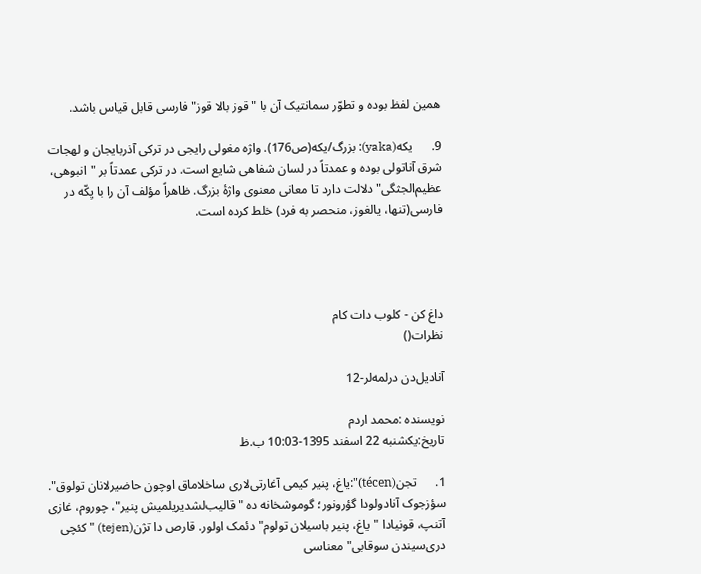همین لفظ بوده و تطوّر سمانتیک آن با "قوز بالا قوز" فارسی قابل قیاس باشد.

9.      یکه(yaka): بزرگ/یکه(ص176). واژه مغولی رایجی در ترکی آذربایجان و لهجات شرق آناتولی بوده و عمدتاً در لسان شفاهی شایع است. در ترکی عمدتاً بر "انبوهی، عظیم‌الجثگی" دلالت دارد تا معانی معنوی واژۀ بزرگ. ظاهراً مؤلف آن را با یِکّه در فارسی(تنها، یالغوز، منحصر به فرد) خلط کرده است.




داغ کن - کلوب دات کام
نظرات()

آنادیل‌دن درلمه‌لر-12

نویسنده :محمد اردم
تاریخ:یکشنبه 22 اسفند 1395-10:03 ب.ظ

1.      تجن(técen)":یاغ، پنیر کیمی آغارتی‌لاری ساخلاماق اوچون حاضیرلانان تولوق". سؤزجوک آنادولودا گؤرونور؛ گوموشخانه ده "قالیب‌لشدیریلمیش پنیر"، چوروم‌، غازی آتنپ، قونیادا "یاغ، پنیر باسیلان تولوم" دئمک اولور. قارص دا تژن(tejen) "کئچی دری‌سیندن سوقابی" معناسی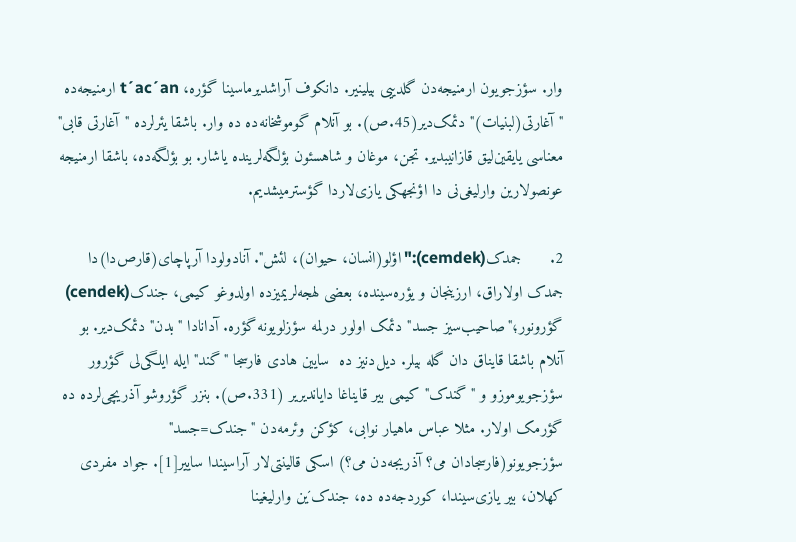وار. سؤزجویون ارمنیجه‌دن گلدییی بیلینیر. دانکوف آراشدیرماسینا گؤره، t´ac´an ارمنیجه‌ده "آغارتی(لبنیات)" دئمک‌دیر(45.ص). بو آنلام گوموشخانه‌ده ده وار. باشقا یئرلرده "آغارتی قابی" معناسی یایقین‌لیق قازانیبدیر. تجن، موغان و شاهسئون بؤلگه‌لرینده یاشار. بو بؤلگه‌ده، باشقا ارمنیجه عونصولارین وارلیغی‌نی دا اؤنجهکی یازی‌لاردا گؤسترمیشدیم.

2.      جمدک(cemdek):"اؤلو(انسان، حیوان)، لئش". آنادولودا آرپاچای(قارص‌دا)دا جمدک اولاراق، ارزینجان و یؤره‌سینده، بعضی لهجه‌لریمیزده اولدوغو کیمی، جندک(cendek) گؤرونور؛"صاحیب‌سیز جسد" دئمک اولور درلمه سؤزلویونه گؤره. آدانادا "بدن" دئمک‌دیر. بو آنلام باشقا قایناق دان گله بیلر. دیل‌دنیز ده  سایین هادی فارسجا "گند" ایله ایلگی‌لی گؤرور سؤزجویوموزو و "گندک" کیمی بیر قایناغا دایاندیریر (331.ص). بنزر گؤروشو آذریچی‌لرده ده گؤرمک اولار. مثلا عباس ماهیار نوابی، کؤکن وئرمه‌دن "جندک=جسد" سؤزجویونو(فارسجادان می؟ آذریجه‌دن می؟) اسکی قالینتی‌لار آراسیندا ساییر[1]. جواد مفردی کهلان، بیر یازی‌سیندا، کوردجه‌ده ده، جندک´ین وارلیغینا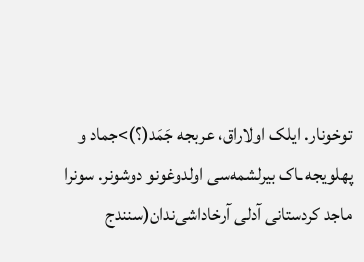توخونار. ایلک اولاراق، عربجه جَمَد(؟)>جماد و پهلویجه ـاک بیرلشمه‌سی اولدوغونو دوشونر. سونرا ماجد کردستانی آدلی آرخاداشی‌ندان(سنندج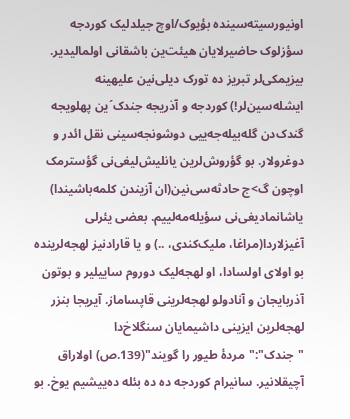اونیورسیته‌سینده بؤیوک/اوچ جیلدلیک کوردجه سؤزلوک حاضیرلایان هیئت‌ین باشقانی اولمالیدیر. بیزیمکی‌لر تبریز ده تورک دیلی‌نین علیهینه ایشله‌سین‌لر!) کوردجه و آذریجه جندک´ین پهلویجه گندک‌دن گله‌بیله‌جه‌ییی دوشونجه‌سینی نقل ائدر و دوغرولار. بو گؤروش‌لرین یانلیش‌لیغی‌نی گؤسترمک اوچون گ>ج حادثه‌سی‌نین(ان آزیندن کلمه‌باشیندا) یاشانمادیغی‌نی سؤیله‌مه‌لییم. بعضی یئرلی آغیزلاردا(مراغا، ملیک‌کندی، ..) و یا قارادنیز لهجه‌لرینده بو اولای اولسادا، او لهجه‌لیک دوروم ساییلیر و بوتون آذربایجان و آنادولو لهجه‌لرینی قاپساماز. آیریجا بنزر لهجه‌لرین ایزینی داشیمایان سنگلاخ‌دا "جندک":"مردۀ طیور را گویند"(139.ص) اولاراق آچیقلانیر. سانیرام کوردجه ده ده بئله ده‌ییشیم یوخ. بو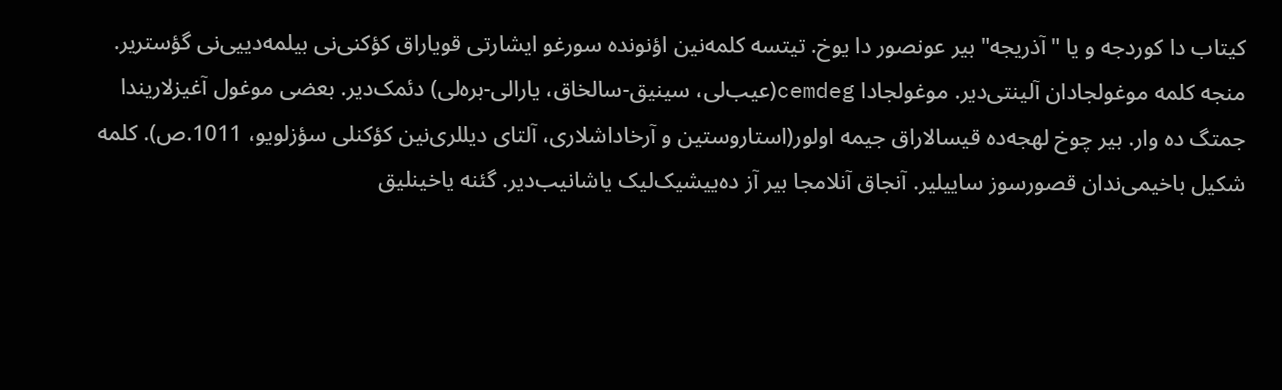کیتاب دا کوردجه و یا "آذریجه" بیر عونصور دا یوخ. تیتسه کلمه‌نین اؤنونده سورغو ایشارتی قویاراق کؤکنی‌نی بیلمه‌دییی‌نی گؤستریر. منجه کلمه موغولجادان آلینتی‌دیر. موغولجادا cemdeg(عیب‌لی، سینیق-سالخاق، یارالی-بره‌لی) دئمک‌دیر. بعضی موغول آغیزلاریندا جمتگ ده وار. بیر چوخ لهجه‌ده قیسالاراق جیمه اولور(استاروستین و آرخاداشلاری، آلتای دیللری‌نین کؤکنلی سؤزلویو، 1011.ص). کلمه شکیل باخیمی‌ندان قصورسوز ساییلیر. آنجاق آنلامجا بیر آز ده‌ییشیک‌لیک یاشانیب‌دیر. گئنه یاخینلیق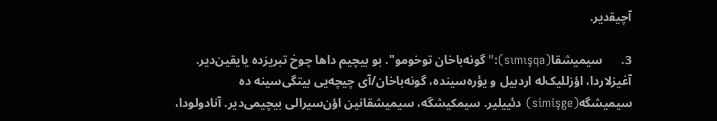آچیق‍‌دیر.

3.      سیمیشقا(sımışqa):"گونه‌باخان توخومو". بو بیچیم داها چوخ تبریزده یایقین‌دیر. آغیزلاردا، اؤزللیک‌له اردبیل و یؤره‌سینده، گونه‌باخان/آی چیچه‌یی بیتگی‌سینه ده سیمیشگه(simişge) دئییلیر. سیمکیشگه، سیمیشقانین اؤن‌سیرالی بیچیمی‌دیر. آنادولودا،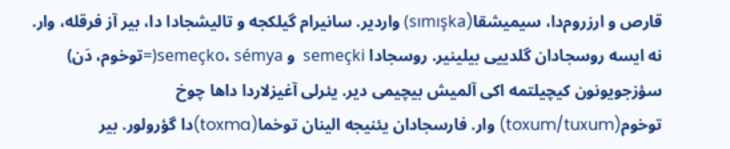قارص و ارزروم‌دا، سیمیشقا(sımışka) واردیر. سانیرام گیلکجه و تالیشجادا دا، بیر آز فرقله، وار. نه ایسه روسجادان گلدییی بیلینیر. روسجادا semeçki  و semeçko، sémya(=توخوم، دَن) سؤزجویونون کیچیلتمه اکی آلمیش بیچیمی دیر. یئرلی آغیزلاردا داها چوخ توخوم(toxum/tuxum) وار. فارسجادان یئنیجه الینان توخما(toxma)دا گؤرولور. بیر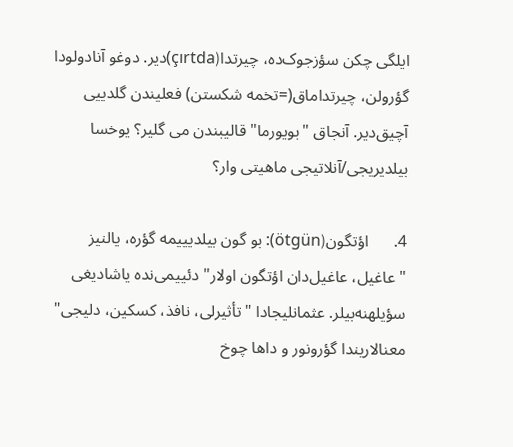ایلگی چکن سؤزجوک‌ده، چیرتدا(çırtda)دیر. دوغو آنادولودا گؤرولن، چیرتداماق(=تخمه شکستن) فعلیندن گلدییی آچیق‌دیر. آنجاق "بویورما" قالیبندن می گلیر؟ یوخسا بیلدیریجی/آنلاتیجی ماهیتی وار؟

4.      اؤتگون(ötgün): بو گون بیلدیییمه گؤره، یالنیز "عاغیل، عاغیل‌دان اؤتگون اولار" دئییمی‌نده یاشادیغی سؤیلهنه‌بیلر. عثمانلیجادا "تأثیرلی، نافذ، کسکین، دلیجی" معنالاریندا گؤرونور و داها چوخ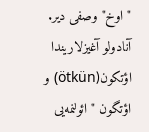"اوخ" وصفی دیر. آنادولو آغیزلاریندا اؤتکون(ötkün) و اؤتگون "ائولنمه‌یی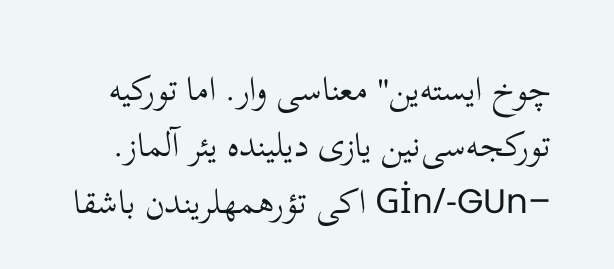چوخ ایسته‌ین" معناسی وار. اما تورکیه تورکجه‌سی‌نین یازی دیلینده یئر آلماز. –Gİn/-GUn اکی تؤرهمهلریندن باشقا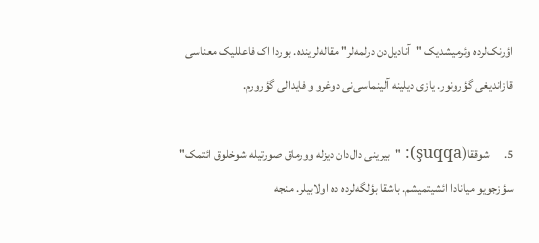اؤرنک‌لرده وئرمیشدیک "آنادیل‌دن درلمه‌لر" مقاله‌لرینده. بوردا اک فاعللیک معناسی قازاندیغی گؤرونور. یازی دیلینه آلینماسی‌نی دوغرو و فایدالی گؤرورم.

5.      شوققا(şuqqa): "بیرینی دال‌دان دیزله وورماق صورتیله شوخلوق ائتمک" سؤزجویو میانادا ائشیتمیشم. باشقا بؤلگه‌لرده ده اولابیلر. منجه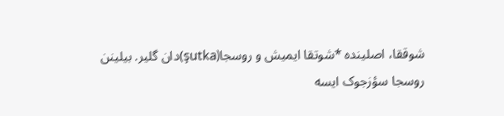شوققا، اصلینده *شوتقا ایمیش و روسجا(şutka)دان گلیر. بیلینن روسجا سؤزجوک ایسه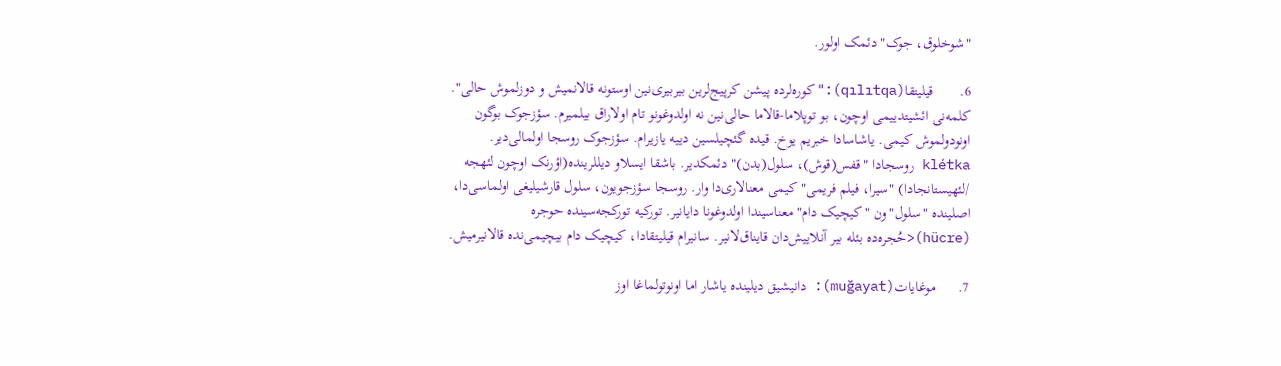"شوخلوق، جوک" دئمک اولور.

6.       قیلیتقا(qılıtqa):"کوره‌لرده پیشن کرپیج‌لرین بیربیری‌نین اوستونه قالانمیش و دوزلموش حالی". کلمه‌نی ائشیتدییمی اوچون، بو توپلاما-قالاما حالی‌نین نه اولدوغونو تام اولاراق بیلمیرم. سؤزجوک بوگون اونودولموش کیمی. یاشاسادا خبریم یوخ. قیده گئچیلسین دییه یازیرام. سؤزجوک روسجا اولمالی‌دیر. klétka روسجادا "قفس(قوش)، سلول(بدن)" دئمکدیر. باشقا ایسلاو دیللرینده(اؤرنک اوچون لئهجه /لئهیستانجادا) "سیرا، فیلم فریمی" کیمی معنالاری‌دا وار. روسجا سؤزجویون، سلول قارشیلیغی اولماسی‌دا، اصلینده "سلول"ون "کیچیک دام" معناسیندا اولدوغونا دایانیر. تورکیه تورکجه‌سینده حوجره (hücre)<حُجره‌ده بئله بیر آنلاییش‌دان قایناق‌لانیر. سانیرام قیلیتقادا، کیچیک دام بیچیمی‌نده قالانیرمیش.

7.      موغایات(muğayat): دانیشیق دیلینده یاشار اما اونوتولماغا اوز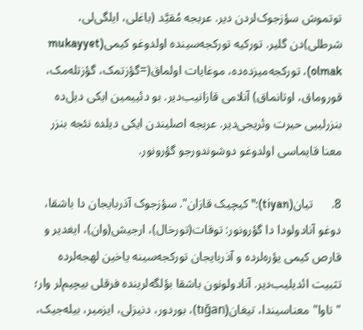توتموش سؤزجوک‌لردن دیر. عربجه مُقیَّد (باغلی، ایلگی‌لی، شرطلی)دن گلیر. تورکیه تورکجه‌سینده اولدوغو کیمی(mukayyet olmak)، تورکجه‌میزده‌ده، موغایات اولماق(=گؤزتمک، گؤزتله‌مک، قوروماق، اوتانماق) آنلامی قازانیب‌دیر. بو دئییمین ایکی دیل‌ده بنزرلییی حیرت وئریجی‌دیر. عربجه اصلیندن ایکی دیلده نئجه بنزر معنا قایماسی اولدوغو دوشوندورجو گؤرونور.

8.      تیان(tiyan):"کیچیک قازان". سؤزجوک آذربایجان دا باشقا، دوغو آنادولودا دا گؤرونور: توقات(تورخال)، ارجیش(وان)، ایغدیر و قارص کیمی یؤره‌لرده و آذربایجان تورکجه‌سینه یاخین لهجه‌لرده تثبیت ائدیلیب‌دیر. آنادولونون باشقا بؤلگه‌لرینده فرقلی بیچیم‌لر وار؛ "تاوا" معناسیندا، تیغان(tığan)، بوردور، دنیزلی، ایزمیر، بیله‌جیک،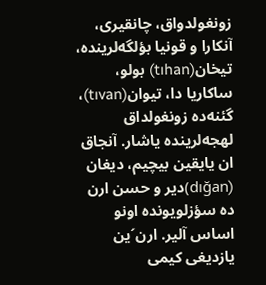زونغولدواق، چانقیری، آنکارا و قونیا بؤلگه‌لرینده، تیخان(tıhan) بولو، ساکاریا دا، تیوان(tıvan)، گئنه‌ده زونغولداق لهجه‌لرینده یاشار. آنجاق ان یایقین بیچیم، دیغان (dığan)دیر و حسن ارن ده سؤزلویونده اونو اساس آلیر. ارن´ین یازدیغی کیمی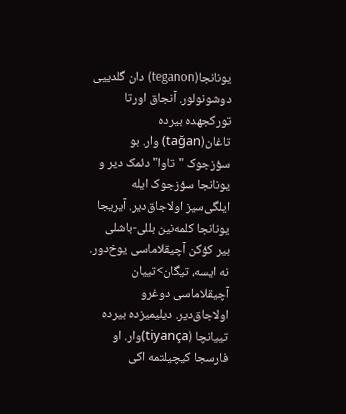یونانجا(teganon) دان گلدییی دوشونولور. آنجاق اورتا تورکجهده بیرده تاغان(tağan) وار. بو سؤزجوک "تاوا" دئمک دیر و یونانجا سؤزجوک ایله ایلگی‌سیز اولاجاق‌دیر. آیریجا یونانجا کلمه‌نین بللی-باشلی بیر کؤکن آچیقلاماسی یوخ‌دور. نه ایسه، تیگان>تییان آچیقلاماسی دوغرو اولاجاق‌دیر. دیلیمیزده بیرده تییانچا (tiyança)وار. او فارسجا کیچیلتمه اکی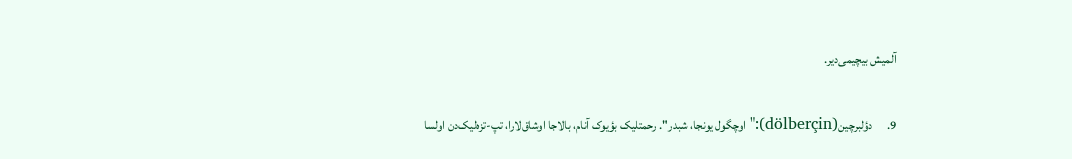آلمیش بیچیمی‌دیر.

9.      دؤلبرچین(dölberçin):"اوچگول یونجا، شبدر". رحمتلیک بؤیوک آنام، بالاجا اوشاق‌لارا، تپ-تزه‌لیک‌دن اولسا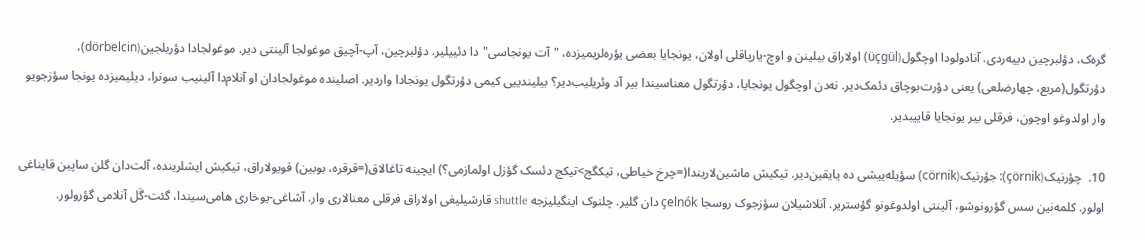گره‌ک، دؤلبرچین دییه‌ردی. آنادولودا اوچگول(üçgül) اولاراق بیلینن و اوچ-یارپاقلی اولان، یونجایا بعضی یؤره‌لریمیزده، "آت یونجاسی"دا دئییلیر. دؤلبرچین، آپ-آچیق موغولجا آلینتی دیر. موغولجادا دؤربلجین(dörbelcin)، دؤرتگول(مربع، چهارضلعی) یعنی دؤرت‌بوچاق دئمک‌دیر. نه‌دن اوچگول یونجایا، دؤرتگول معناسیندا بیر آد وئریلیب‌دیر؟ بیلیندییی کیمی دؤرتگول یونجادا واردیر. اصلینده موغولجادان او آنلام‌دا آلینیب سونرا، دیلیمیزده یونجا سؤزجویو وار اولدوغو اوچون، فرقلی بیر یونجایا قاییبدیر.

10.  چؤرنیک(çörnik): جؤرنیک(cörnik) سؤیله‌ییشی ده یایقین‌دیر. تیکیش ماشین‌لاریندا(=چرخ خیاطی، تیکگج>تیکج دئسک گؤزل اولمازمی؟) ایچینه تاغالاق(=قرقره، بوبین) قویولاراق، تیکیش ایشلرینده، آلت‌دان گلن ساپین قایناغی اولور. کلمه‌نین سس گؤرونوشو، آلینتی اولدوغونو گؤستریر. آنلاشیلان سؤزجوک روسجا çelnók دان گلیر. چلنوک اینگیلیزجه shuttle قارشیلیغی اولاراق فرقلی معنالاری وار. آشاغی-یوخاری هامی‌سیندا، گئت-گَل آنلامی گؤرولور.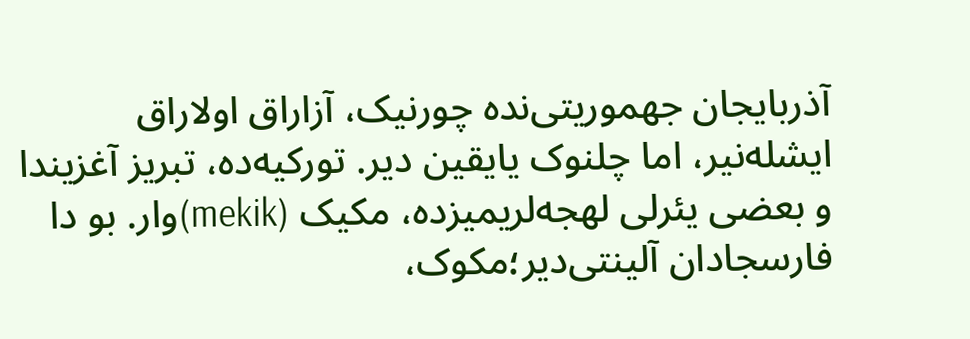آذربایجان جهموریتی‌نده چورنیک، آزاراق اولاراق ایشله‌نیر، اما چلنوک یایقین دیر. تورکیه‌ده، تبریز آغزیندا و بعضی یئرلی لهجه‌لریمیزده، مکیک (mekik)وار. بو دا فارسجادان آلینتی‌دیر؛مکوک،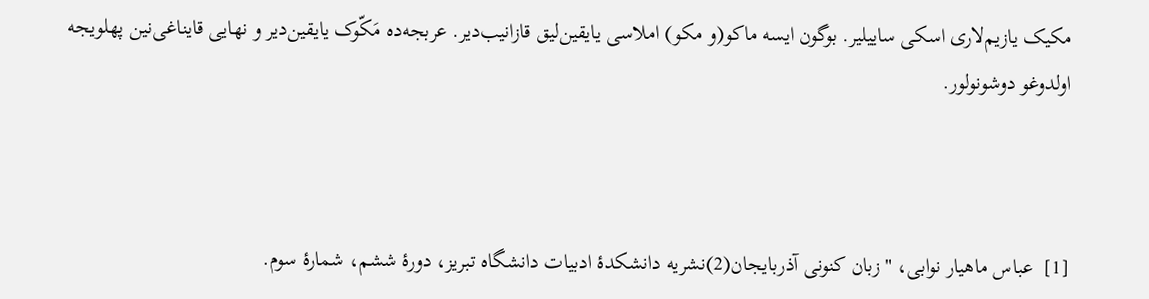مکیک یازیم‌لاری اسکی ساییلیر. بوگون ایسه ماکو(و مکو) املاسی یایقین‌لیق قازانیب‌دیر. عربجه‌ده مَکّوک یایقین‌دیر و نهایی قایناغی‌نین پهلویجه اولدوغو دوشونولور.



[1]  عباس ماهیار نوابی، "زبان کنونی آذربایجان(2)نشریه دانشکدۀ ادبیات دانشگاه تبریز، دورۀ ششم، شمارۀ سوم.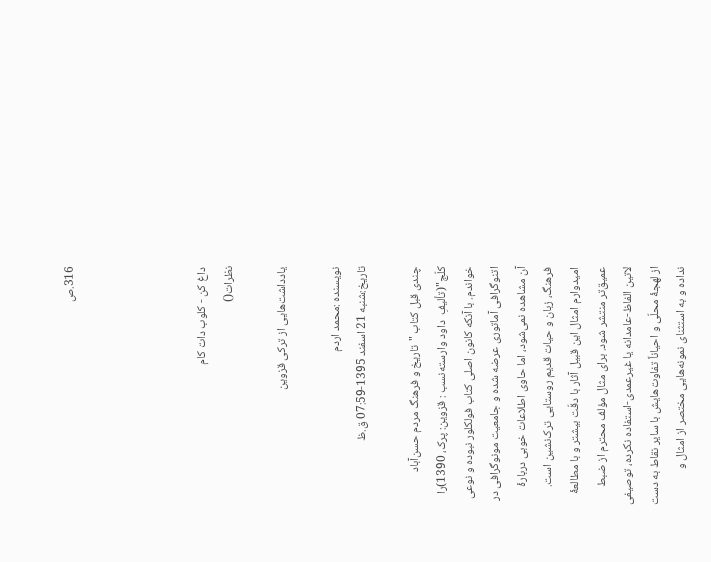316.ص




داغ کن - کلوب دات کام
نظرات()

یادداشت‌هایی از ترکی قزوین

نویسنده :محمد اردم
تاریخ:شنبه 21 اسفند 1395-07:59 ق.ظ

چندی قبل کتاب "تاریخ و فرهنگ مردم حسن‌آباد کلّج"(تألیفِ  داود وارسته‌نسب : قزوین: پرک، 1390)را خواندم. با آنکه کانون اصلی کتاب فولکلور نبوده و نوعی اتنوگرافی آماتوری عرضه شده و جامعیت مونوگرافی در آن مشاهده نمی‌شود، اما حاوی اطلاعات خوبی دربارۀ فرهنگ، زبان و حیات قدیم روستایی ترک‌نشین است. امیدوارم امثال این قبیل آثار با دقّت بیشتر و با مطالعۀ عمیق‌تر منتشر شود. برای مثال مؤلف محترم از ضبط لاتین الفاظ-عامدانه یا غیرعمدی-استفاده نکرده، توصیفی از لهجۀ محلّی و احیاناً تفاوت‌هایش با سایر نقاط به دست نداده و به استثنای نمونه‌هایی مختصر از امثال و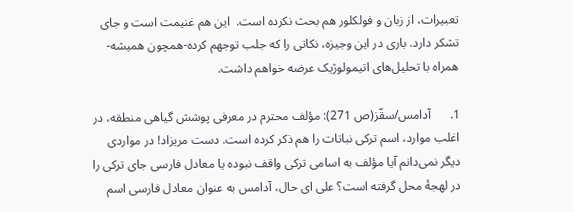تعبیرات، از زبان و فولکلور هم بحث نکرده است.  این هم غنیمت است و جای تشکر دارد. باری در این وجیزه، نکاتی را که جلب توجهم کرده-همچون همیشه-همراه با تحلیل‌های اتیمولوژیک عرضه خواهم داشت.

1.      آدامس/سقّز(ص 271): مؤلف محترم در معرفی پوشش گیاهی منطقه، در اغلب موارد، اسم ترکی نباتات را هم ذکر کرده است. دست مریزاد! در مواردی دیگر نمی‌دانم آیا مؤلف به اسامی ترکی واقف نبوده یا معادل فارسی جای ترکی را در لهجۀ محل گرفته است؟ علی ای حال، آدامس به عنوان معادل فارسی اسم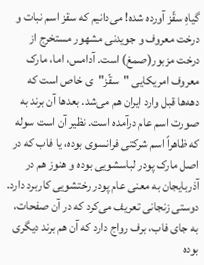گیاهِ سقّز آورده شده! می‌دانیم که سقز اسم نبات و درخت معروف و جویدنی مشهور مستخرج از درخت مزبور(صمغ) است. آدامس، اما، مارک معروف امریکایی "سقّز"ی خاص است که دهه‌ها قبل وارد ایران هم می‌شد. بعدها آن برند به صورت اسم عام درآمده است. نظیر آن است سوله که ظاهراً اسم شرکتی فرانسوی بوده، یا فاب که در اصل مارک پودر لباسشویی بوده و هنوز هم در آذربایجان به معنی عام پودر رختشویی کاربرد دارد. دوستی زنجانی تعریف می‌کرد که در آن صفحات، به جای فاب، برف رواج دارد که آن هم برند دیگری بوده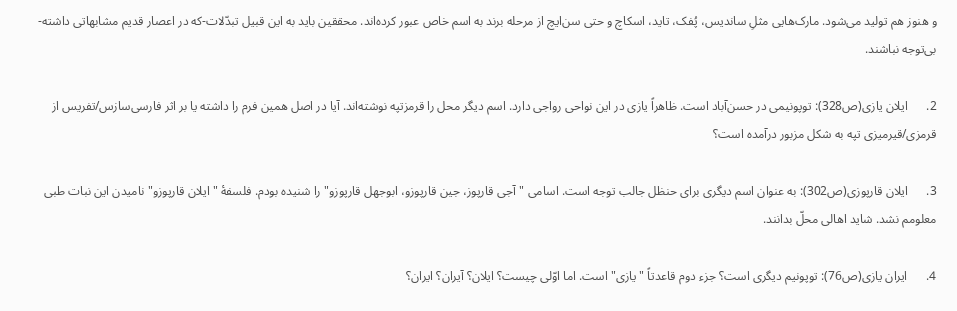و هنوز هم تولید می‌شود. مارک‌هایی مثلِ ساندیس، پُفک، تاید، اسکاچ و حتی سن‌ایچ از مرحله برند به اسم خاص عبور کرده‌اند. محققین باید به این قبیل تبدّلات-که در اعصار قدیم مشابهاتی داشته-بی‌توجه نباشند.

2.      ایلان یازی(ص328): توپونیمی در حسن‌آباد است. ظاهراً یازی در این نواحی رواجی دارد. اسم دیگر محل را قرمزتپه نوشته‌اند. آیا در اصل همین فرم را داشته یا بر اثر فارسی‌سازس/تفریس از قرمزی/قیرمیزی تپه به شکل مزبور درآمده است؟

3.      ایلان قارپوزی(ص302): به عنوان اسم دیگری برای حنظل جالب توجه است. اسامی "آجی قارپوز، جین قارپوزو، ابوجهل قارپوزو" را شنیده‌ بودم. فلسفۀ "ایلان قارپوزو" نامیدن این نبات طبی معلومم نشد. شاید اهالی محلّ بدانند.

4.      ایران یازی(ص76): توپونیم دیگری است؟ جزء دوم قاعدتاً "یازی" است. اما اوّلی چیست؟ ایلان؟ آیران؟ ایران؟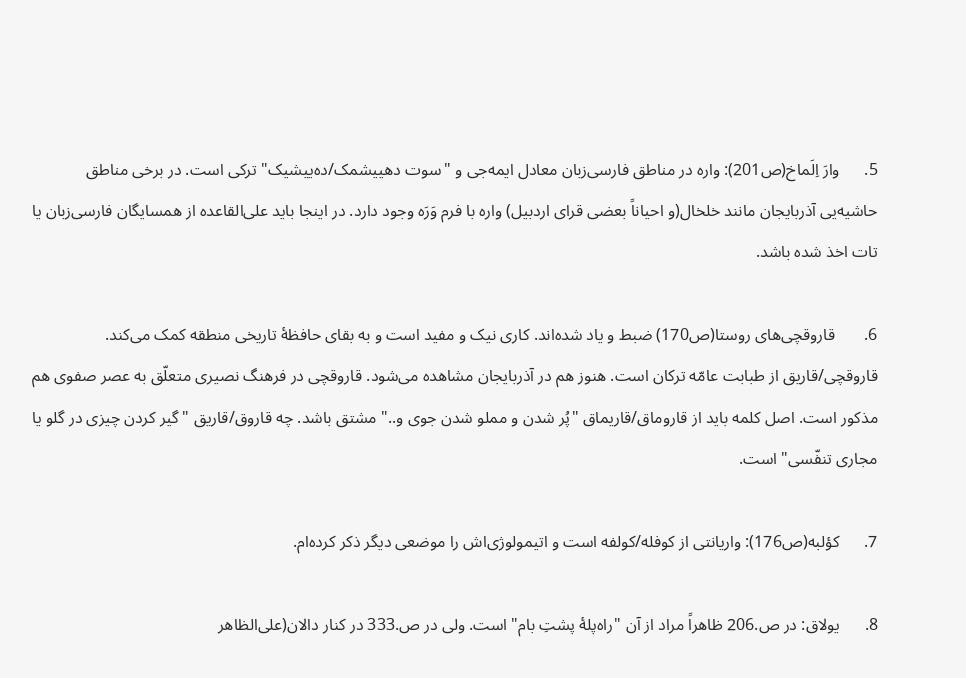5.      وارَ اِلَماخ(ص201): واره در مناطق فارسی‌زبان معادل ایمه‌جی و "سوت دهییشمک/ده‌ییشیک" ترکی است. در برخی مناطق حاشیه‌یی آذربایجان مانند خلخال(و احیاناً بعضی قرای اردبیل) واره با فرم وَرَه وجود دارد. در اینجا باید علی‌القاعده از همسایگان فارسی‌زبان یا تات اخذ شده باشد.

6.       قاروقچی‌های روستا(ص170) ضبط و یاد شده‌اند. کاری نیک و مفید است و به بقای حافظۀ تاریخی منطقه کمک می‌کند. قاروقچی/قاریق از طبابت عامّه ترکان است. هنوز هم در آذربایجان مشاهده می‌شود. قاروقچی در فرهنگ نصیری متعلّق به عصر صفوی هم مذکور است. اصل کلمه باید از قاروماق/قاریماق "پُر شدن و مملو شدن جوی و.." مشتق باشد. چه قاروق/قاریق "گیر کردن چیزی در گلو یا مجاری تنفّسی" است.

7.      کؤلبه(ص176): واریانتی از کوفله/کولفه است و اتیمولوژی‌اش را موضعی دیگر ذکر کرده‌ام.

8.      یولاق: در ص.206 ظاهراً مراد از آن "راه‌پلۀ پشتِ بام" است. ولی در ص.333 در کنار دالان(علی‌الظاهر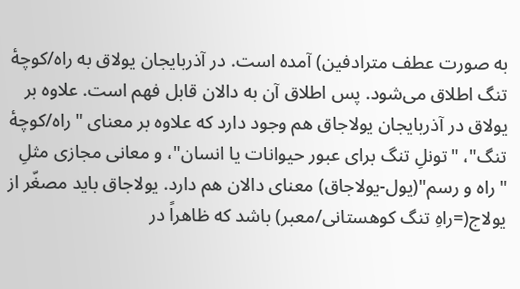به صورت عطف مترادفین) آمده است. در آذربایجان یولاق به راه/کوچۀ تنگ اطلاق می‌شود. پس اطلاق آن به دالان قابل فهم است. علاوه بر یولاق در آذربایجان یولاجاق هم وجود دارد که علاوه بر معنای "راه/کوچۀ تنگ"، "تونلِ تنگ برای عبور حیوانات یا انسان"، و معانی مجازی مثلِ "راه و رسم"(یول-یولاجاق) معنای دالان هم دارد. یولاجاق باید مصغّر از یولاج(=راهِ تنگ کوهستانی/معبر) باشد که ظاهراً در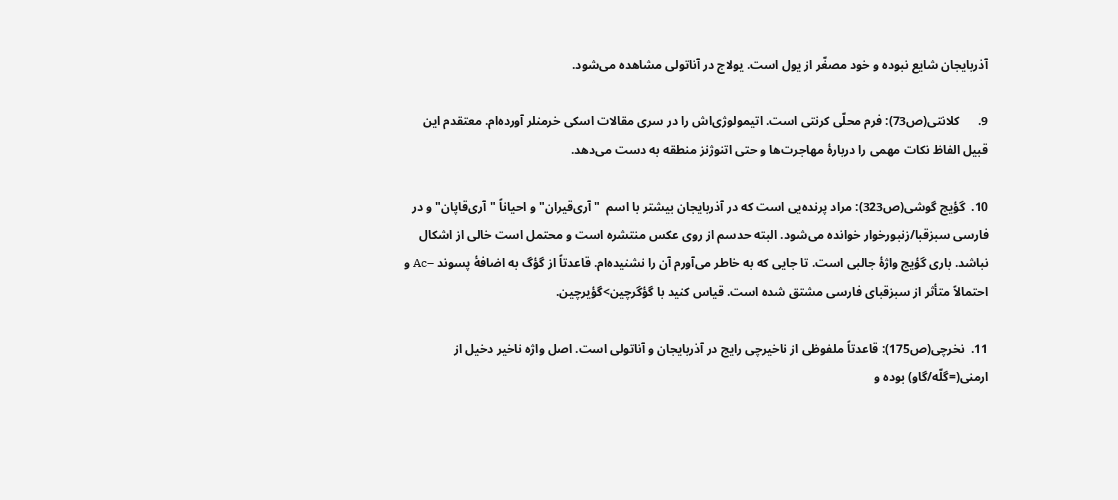آذربایجان شایع نبوده و خود مصغّر از یول است. یولاج در آناتولی مشاهده می‌شود.

9.      کلانتی(ص73): فرم محلّی کرنتی است. اتیمولوژی‌اش را در سری مقالات اسکی خرمنلر آورده‌ام. معتقدم این قبیل الفاظ نکات مهمی را دربارۀ مهاجرت‌ها و حتی اتنوژنز منطقه به دست می‌دهد.

10.  گؤیج گوشی(ص323): مراد پرنده‌یی است که در آذربایجان بیشتر با اسم  "آری‌قیران" و احیاناً "آری‌قاپان" و در فارسی سبزقبا/زنبورخوار خوانده می‌شود. البته حدسم از روی عکس منتشره است و محتمل است خالی از اشکال نباشد. باری گؤیج واژۀ جالبی است. تا جایی که به خاطر می‌آورم آن را نشنیده‌ام. قاعدتاً از گؤگ به اضافۀ پسوند –Ac و احتمالاً متأثر از سبزقبای فارسی مشتق شده است. قیاس کنید با گؤگرچین>گؤیرچین.

11.  نخرچی(ص175): قاعدتاً ملفوظی از ناخیرچی رایج در آذربایجان و آناتولی است. اصل واژه ناخیر دخیل از ارمنی(=گلّه/گاو) بوده و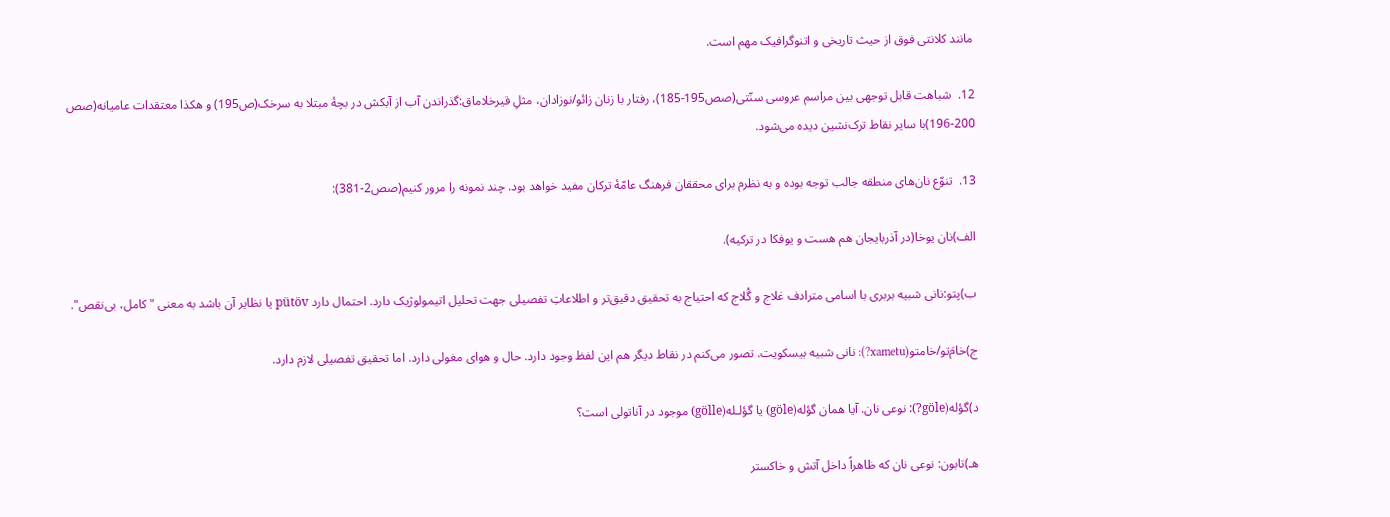مانند کلانتی فوق از حیث تاریخی و اتنوگرافیک مهم است.

12.  شباهت قابل توجهی بین مراسم عروسی سنّتی(صص195-185)، رفتار با زنان زائو/نوزادان، مثلِ قیرخلاماق:گذراندن آب از آبکش در بچۀ مبتلا به سرخک(ص195) و هکذا معتقدات عامیانه(صص 200-196)با سایر نقاط ترک‌نشین دیده می‌شود.

13.  تنوّع نان‌های منطقه جالب توجه بوده و به نظرم برای محققان فرهنگ عامّۀ ترکان مفید خواهد بود. چند نمونه را مرور کنیم(صص2-381):

الف)نان یوخا(در آذربایجان هم هست و یوفکا در ترکیه).

ب)پتو:نانی شبیه بربری با اسامی مترادف غلاج و گُلاج که احتیاج به تحقیق دقیق‌تر و اطلاعاتِ تفصیلی جهت تحلیل اتیمولوژیک دارد. احتمال دارد pütöv یا نظایر آن باشد به معنی "کامل، بی‌نقص".

ج)خامَ‌تو/خامتو(xametu?): نانی شبیه بیسکویت. تصور می‌کنم در نقاط دیگر هم این لفظ وجود دارد. حال و هوای مغولی دارد. اما تحقیق تفصیلی لازم دارد.

د)گؤله(göle?): نوعی نان. آیا همان‌ گؤله(göle) یا گؤلـله(gölle) موجود در آناتولی است؟

هـ)تابون: نوعی نان که ظاهراً داخل آتش و خاکستر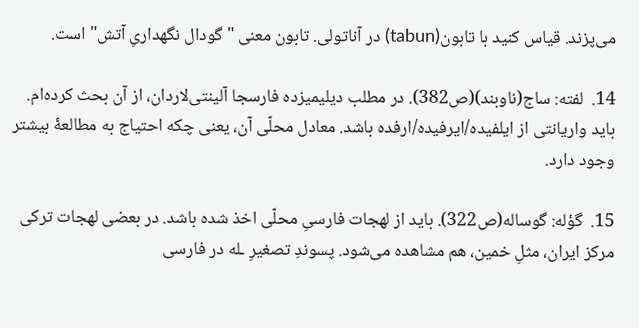می‌پزند. قیاس کنید با تابون(tabun) در آناتولی. تابون معنی "گودال نگهداریِ آتش" است.

14.  لفته: ساج(ناوبند)(ص382). در مطلب دیلیمیزده فارسجا آلینتی‌لاردان، از آن بحث کرده‌ام. باید واریانتی از ایلفیده/ایرفیده/ارفده باشد. معادل محلّی آن، یعنی چکه احتیاج به مطالعۀ بیشتر وجود دارد.

15.  گؤله: گوساله(ص322). باید از لهجات فارسیِ محلّی اخذ شده باشد. در بعضی لهجات ترکی مرکز ایران، مثلِ خمین، هم مشاهده می‌شود. پسوندِ تصغیرِ ـله در فارسی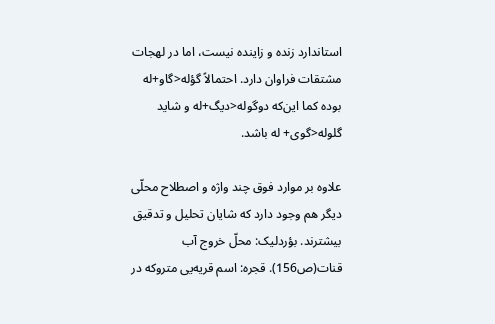استاندارد زنده و زاینده نیست، اما در لهجات مشتقات فراوان دارد. احتمالاً گؤله<گاو+له بوده کما این‌که دوگوله<دیگ+له و شاید گلوله<گوی+ له باشد.

علاوه بر موارد فوق چند واژه و اصطلاح محلّی دیگر هم وجود دارد که شایان تحلیل و تدقیق بیشترند. بؤردلیک: محلّ خروج آب قنات(ص156). قجره: اسم قریه‌یی متروکه در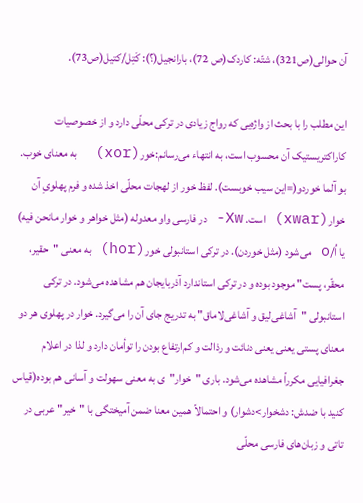آن حوالی(ص321)، شتّه: کاردک(ص 72)، بارانجیل(؟): کَتِل/کتیل(ص73).

این مطلب را با بحث از واژه‌یی که رواج زیادی در ترکی محلّی دارد و از خصوصیات کاراکتریستیک آن محسوب است، به انتهاء می‌رسانم:خور(xor)  به معنای خوب. بو آلما خوردو(=این سیب خوبست). لفظ خور از لهجات محلّی اخذ شده و فرم پهلویِ آن خوار(xwar) است. Xw- در فارسی واو معدوله (مثل خواهر و خوار مانحن فیه) یا اُ/o می‌شود (مثل خوردن). در ترکی استانبولی خور(hor) به معنی "حقیر، محقّر، پست" موجود بوده و در ترکی استاندارد آذربایجان هم مشاهده می‌شود. در ترکی استانبولی "آشاغی‌لیق و آشاغی‌لاماق" به تدریج جای آن را می‌گیرد. خوار در پهلوی هر دو معنای پستی یعنی یعنی دنائت و رذالت و کم‌ارتفاع بودن را توأمان دارد و لذا در اعلام جغرافیایی مکرراً مشاهده می‌شود. باری "خوار"ی به معنی سهولت و آسانی هم بوده(قیاس کنید با ضدش: دشخوار>دشوار) و احتمالاً همین معنا ضمن آمیختگی با "خیر" عربی در تاتی و زبان‌های فارسی محلّی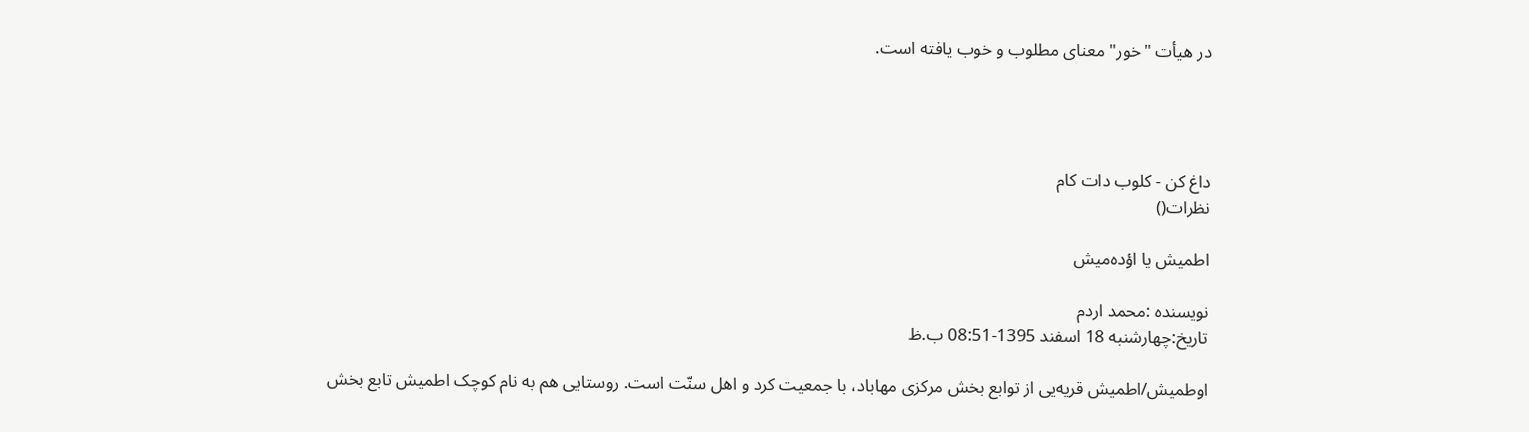در هیأت "خور" معنای مطلوب و خوب یافته است.




داغ کن - کلوب دات کام
نظرات()

اطمیش یا اؤده‌میش

نویسنده :محمد اردم
تاریخ:چهارشنبه 18 اسفند 1395-08:51 ب.ظ

اوطمیش/اطمیش قریه‌یی از توابع بخش مرکزی مهاباد، با جمعیت کرد و اهل سنّت است. روستایی هم به نام کوچک اطمیش تابع بخش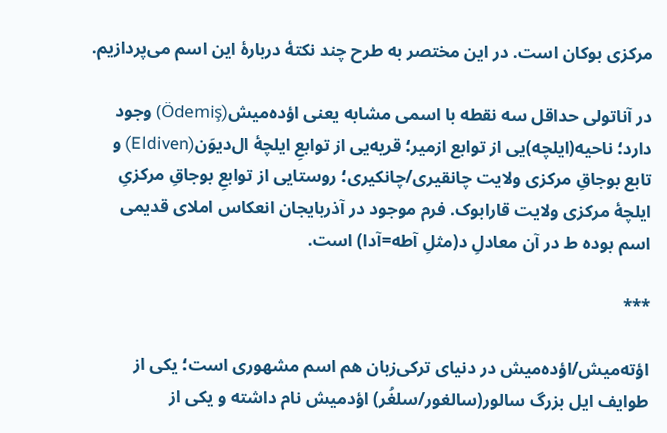مرکزی بوکان است. در این مختصر به طرح چند نکتۀ دربارۀ این اسم می‌پردازیم.

در آناتولی حداقل سه نقطه با اسمی مشابه یعنی اؤده‌میش(Ödemiş) وجود دارد؛ ناحیه(ایلچه)یی از توابع ازمیر؛ قریه‌یی از توابعِ ایلچۀ ال‌دیوَن(Eldiven) و تابع بوجاقِ مرکزی ولایت چانقیری/چانکیری؛ روستایی از توابعِ بوجاقِ مرکزیِ ایلچۀ مرکزی ولایت قارابوک. فرم موجود در آذربایجان انعکاس املای قدیمی اسم بوده ط در آن معادلِ د(مثلِ آطه=آدا) است.

***

اؤته‌میش/اؤده‌میش در دنیای ترکی‌زبان هم اسم مشهوری است؛ یکی از طوایف ایل بزرگ سالور(سالغور/سلغُر) اؤدمیش نام داشته و یکی از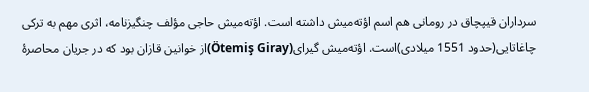سرداران قیپچاق در رومانی هم اسم اؤته‌میش داشته است. اؤته‌میش حاجی مؤلف چنگیزنامه، اثری مهم به ترکی چاغاتایی(حدود 1551 میلادی)است. اؤته‌میش گیرای(Ötemiş Giray)از خوانین قازان بود که در جریان محاصرۀ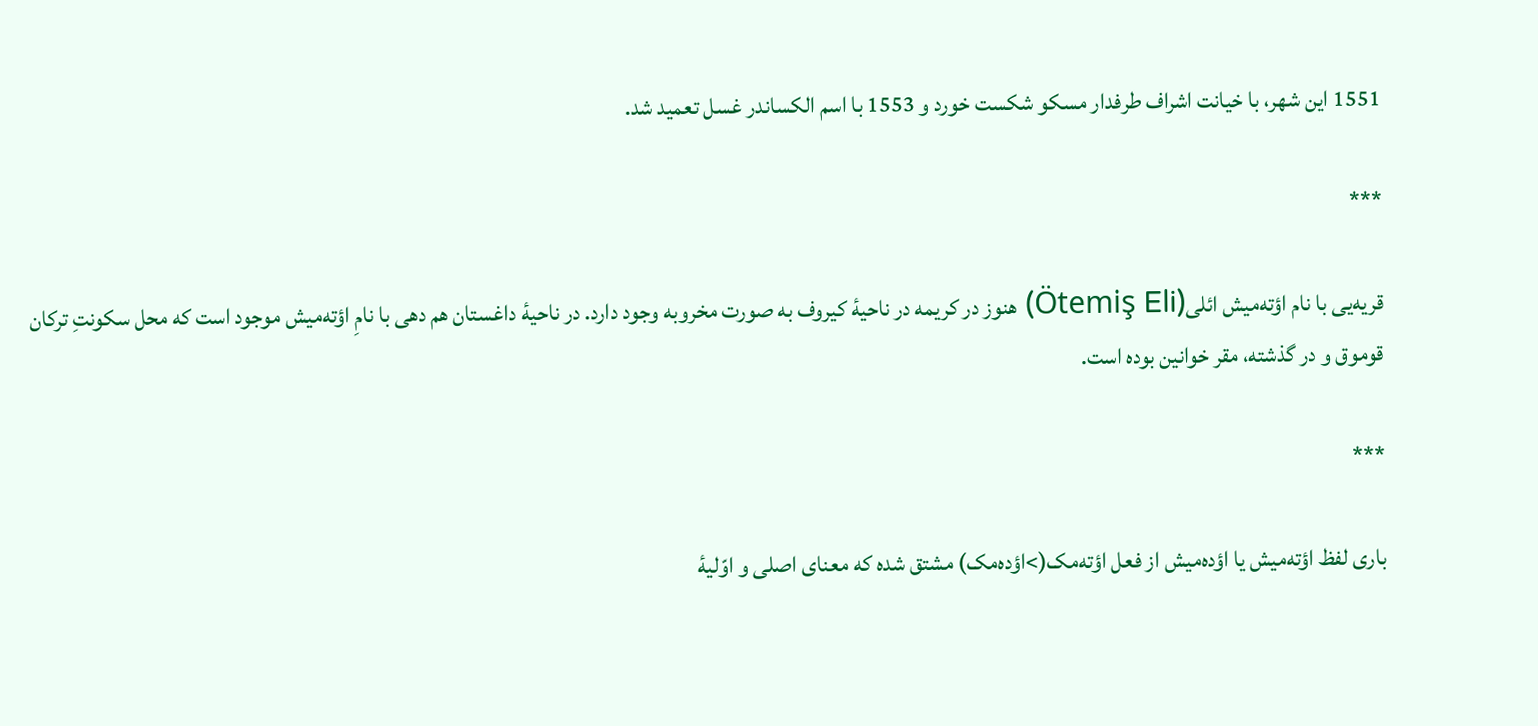1551 این شهر، با خیانت اشراف طرفدار مسکو شکست خورد و 1553 با اسم الکساندر غسل تعمید شد.

***

قریه‌یی با نام اؤته‌میش ائلی(Ötemiş Eli) هنوز در کریمه در ناحیۀ کیروف به صورت مخروبه وجود دارد. در ناحیۀ داغستان هم دهی با نامِ اؤته‌میش موجود است که محل سکونتِ ترکان قوموق و در گذشته، مقر خوانین بوده است.

***

باری لفظ اؤته‌میش یا اؤده‌میش از فعل اؤته‌مک(>اؤده‌مک) مشتق شده که معنای اصلی و اوّلیۀ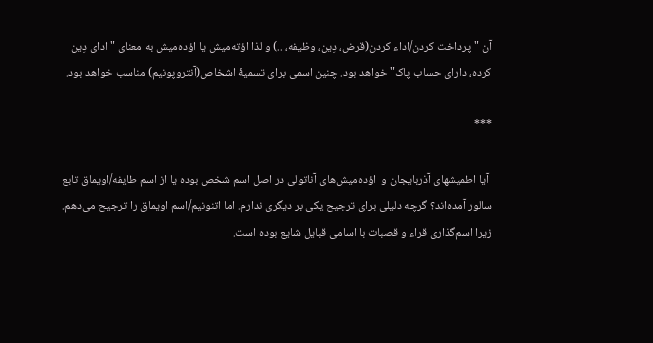آن "پرداخت کردن/اداء کردن(قرض، دِین، وظیفه، ..) و لذا اؤته‌میش یا اؤده‌میش به معنای "ادای دِین کرده، دارای حساب پاک" خواهد بود. چنین اسمی برای تسمیۀ اشخاص(آنتروپونیم) مناسب خواهد بود.

***

 آیا اطمیشهای آذربایجان و  اؤده‌میش‌های آناتولی در اصل اسم شخص بوده یا از اسم طایفه/اویماق تابع سالور آمده‌اند؟ گرچه دلیلی برای ترجیح یکی بر دیگری ندارم. اما اتنونیم/اسم اویماق را ترجیح می‌دهم. زیرا اسم‌گذاری قراء و قصبات با اسامی قبایل شایع بوده است.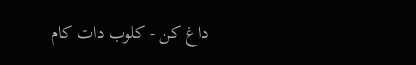داغ کن - کلوب دات کام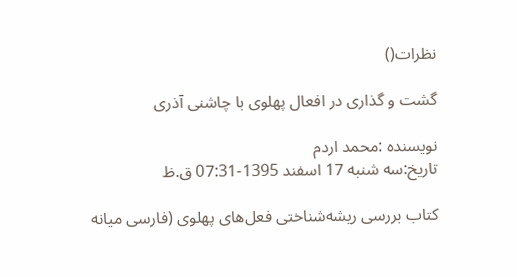نظرات()

گشت و گذاری در افعال پهلوی با چاشنی آذری

نویسنده :محمد اردم
تاریخ:سه شنبه 17 اسفند 1395-07:31 ق.ظ

کتاب بررسی ریشه‌شناختی فعل‌های پهلوی (فارسی میانه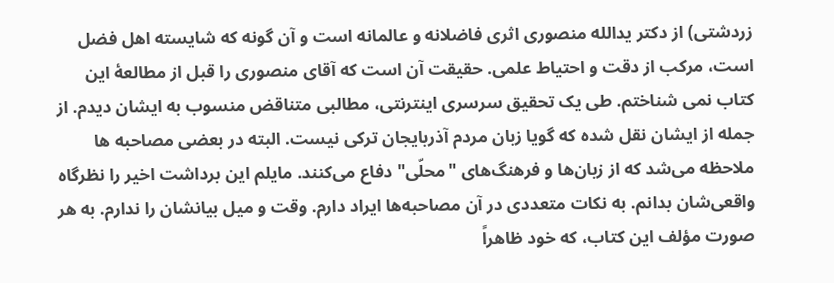زردشتی) از دکتر یدالله منصوری اثری فاضلانه و عالمانه است و آن گونه که شایسته اهل فضل است، مرکب از دقت و احتیاط علمی. حقیقت آن است که آقای منصوری را قبل از مطالعۀ این کتاب نمی شناختم. طی یک تحقیق سرسری اینترنتی، مطالبی متناقض منسوب به ایشان دیدم. از جمله از ایشان نقل شده که گویا زبان مردم آذربایجان ترکی نیست. البته در بعضی مصاحبه ها ملاحظه می‌شد که از زبان‌ها و فرهنگ‌های "محلّی" دفاع می‌کنند. مایلم این برداشت اخیر را نظرگاه واقعی‌شان بدانم. به نکات متعددی در آن مصاحبه‌ها ایراد دارم. وقت و میل بیانشان را ندارم. به هر صورت مؤلف این کتاب، که خود ظاهراً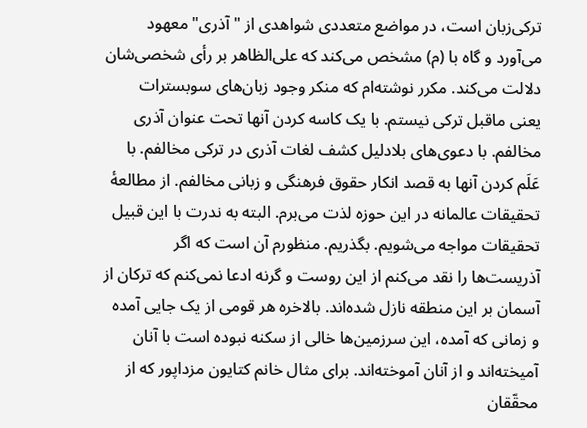ترکی‌زبان است، در مواضع متعددی شواهدی از "آذری" معهود می‌آورد و گاه با (م) مشخص می‌کند که علی‌الظاهر بر رأی شخصی‌شان دلالت می‌کند. مکرر نوشته‌ام که منکر وجود زبان‌های سوبسترات یعنی ماقبل ترکی نیستم. با یک کاسه کردن آنها تحت عنوان آذری مخالفم. با دعوی‌های بلادلیل کشف لغات آذری در ترکی مخالفم. با عَلَم کردن آنها به قصد انکار حقوق فرهنگی و زبانی مخالفم. از مطالعۀ تحقیقات عالمانه در این حوزه لذت می‌برم. البته به ندرت با این قبیل تحقیقات مواجه می‌شویم. بگذریم. منظورم آن است که اگر آذریست‌ها را نقد می‌کنم از این روست و گرنه ادعا نمی‌کنم که ترکان از آسمان بر این منطقه نازل شده‌اند. بالاخره هر قومی از یک جایی آمده و زمانی که آمده، این سرزمین‌ها خالی از سکنه نبوده است با آنان آمیخته‌اند و از آنان آموخته‌اند. برای مثال خانم کتایون مزداپور که از محقّقان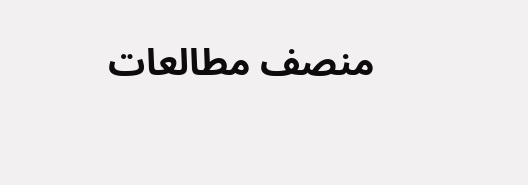منصف مطالعات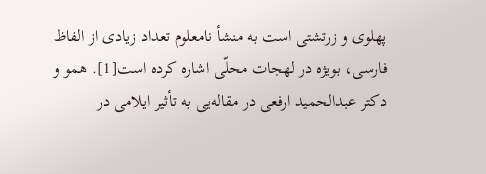پهلوی و زرتشتی است به منشأ نامعلوم تعداد زیادی از الفاظ فارسی، بویژه در لهجات محلّی اشاره کرده است[1]. همو و دکتر عبدالحمید ارفعی در مقاله‌یی به تأثیر ایلامی در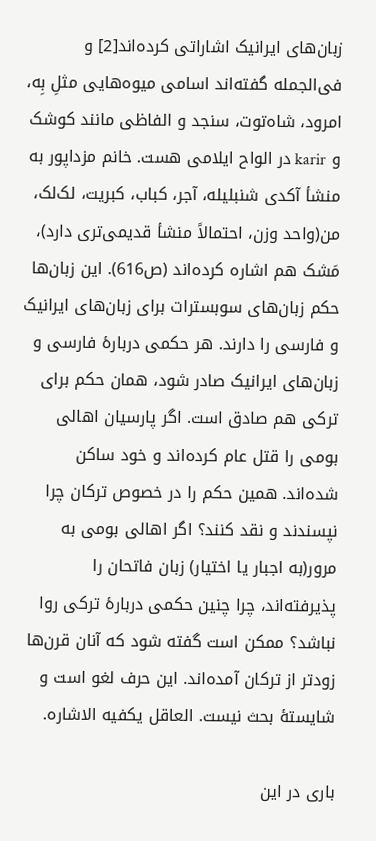زبان‌های ایرانیک اشاراتی کرده‌اند[2] و فی‌الجمله گفته‌اند اسامی میوه‌هایی مثلِ بِه، امرود، شاه‌توت، سنجد و الفاظی مانند کوشک و karir در الواح ایلامی هست. خانم مزداپور به منشأ آکدی شنبلیله، آجر، کباب، کبریت، لک‌لک، من(واحد وزن، احتمالاً منشأ قدیمی‌تری دارد)، مَشک هم اشاره کرده‌اند (ص616). این زبان‌ها حکم زبان‌های سوبسترات برای زبان‌های ایرانیک و فارسی را دارند. هر حکمی دربارۀ فارسی و زبان‌های ایرانیک صادر شود، همان حکم برای ترکی هم صادق است. اگر پارسیان اهالی بومی را قتل عام کرده‌اند و خود ساکن شده‌اند. همین حکم را در خصوص ترکان چرا نپسندند و نقد کنند؟ اگر اهالی بومی به مرور(به اجبار یا اختیار) زبان فاتحان را پذیرفته‌اند، چرا چنین حکمی دربارۀ ترکی روا نباشد؟ ممکن است گفته شود که آنان قرن‌ها زودتر از ترکان آمده‌اند. این حرف لغو است و شایستۀ بحث نیست. العاقل یکفیه الاشاره.

باری در این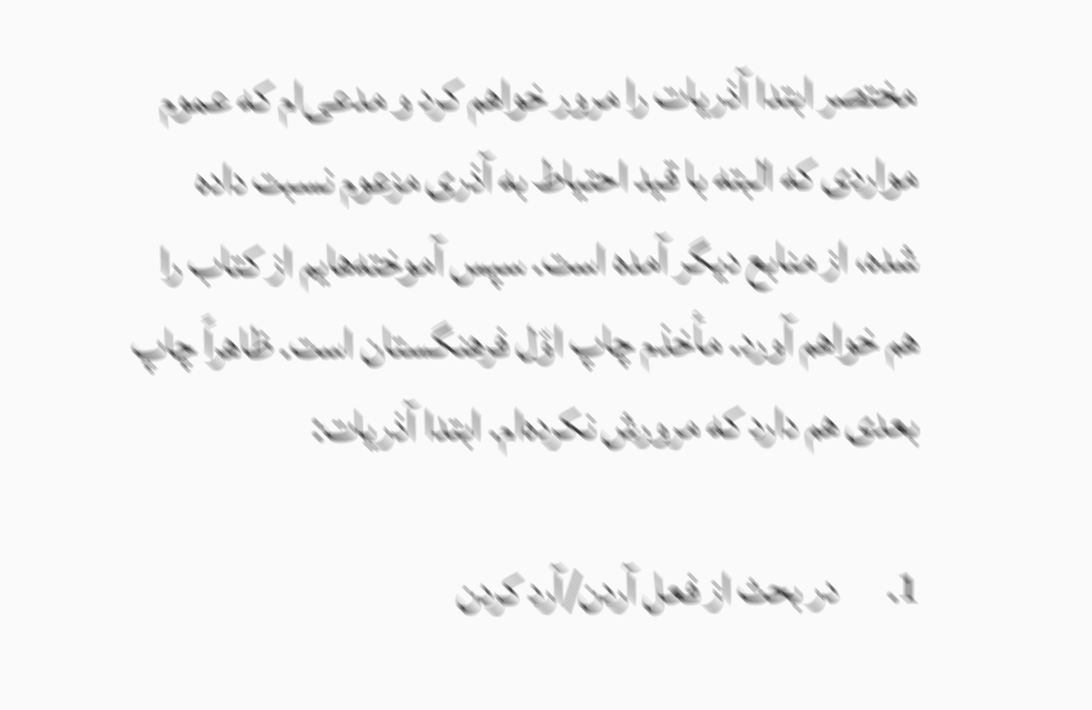مختصر ابتدا آذریات را مرور خواهم کرد و مدعی‌ام که عموم مواردی که البته با قید احتیاط به آذری مزعوم نسبت داده شده، از منابع دیگر آمده است. سپس آموخته‌هایم از کتاب را هم خواهم آورد. مأخذم چاپ اوّل فرهنگستان است. ظاهراً چاپ بعدی هم دارد که مرورش نکرده‌ام. ابتدا آذریات:

1.      در بحث از فعل آردن/آرد کردن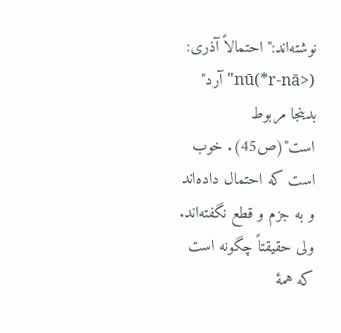نوشته‌اند:"احتمالاً آذری: nū(*r-nā>)"آرد" بدینجا مربوط است"(ص45). خوب است که احتمال داده‌اند و به جزم و قطع نگفته‌اند. ولی حقیقتاً چگونه است که همۀ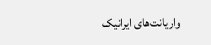واریانت‌های ایرانیک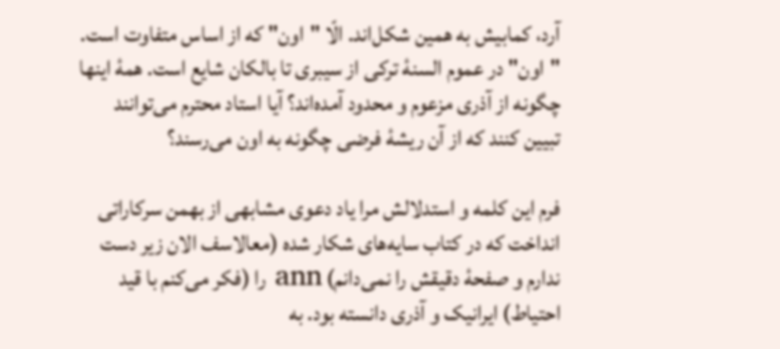آرد، کمابیش به همین شکل‌اند. الّا "اون" که از اساس متفاوت است. "اون" در عموم السنۀ ترکی از سیبری تا بالکان شایع است. همۀ اینها چگونه از آذری مزعوم و محدود آمده‌اند؟ آیا استاد محترم می‌توانند تبیین کنند که از آن ریشۀ فرضی چگونه به اون می‌رسند؟

فرم این کلمه و استدلالش مرا یاد دعوی مشابهی از بهمن سرکاراتی انداخت که در کتاب سایه‌های شکار شده (معالاسف الان زیر دست ندارم و صفحۀ دقیقش را نمی‌دانم) ann را (فکر می‌کنم با قید احتیاط) ایرانیک و آذری دانسته بود. به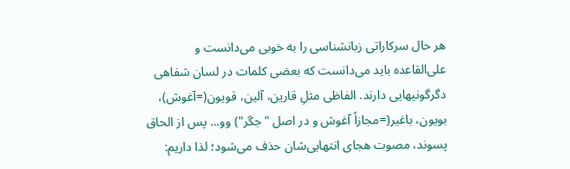هر حال سرکاراتی زبانشناسی را به خوبی می‌دانست و علی‌القاعده باید می‌دانست که بعضی کلمات در لسان شفاهی دگرگونیهایی دارند. الفاظی مثلِ قارین، آلین، قویون(=آغوش)، بویون، باغیر(=مجازاً آغوش و در اصل "جگر") وو... پس از الحاق پسوند، مصوت هجای انتهایی‌شان حذف می‌شود؛ لذا داریم: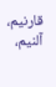قارنیم، آلنیم،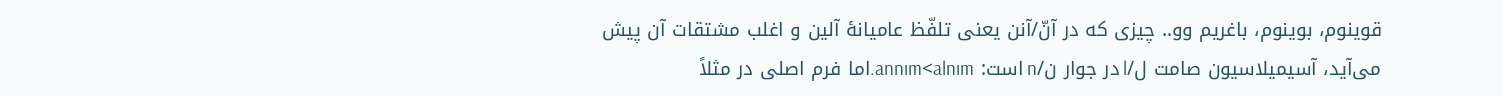قوینوم، بوینوم، باغریم وو.. چیزی که در آنّ/آنن یعنی تلفّظ عامیانۀ آلین و اغلب مشتقات آن پیش می‌آید، آسیمیلاسیون صامت ل/l در جوار ن/n است: annım<alnım.اما فرم اصلی در مثلاً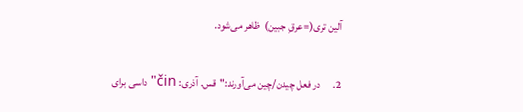آلین تری(=عرقِ جبین)  ظاهر می‌شود.

2.      در فعل چیدن/چین می‌آورند:"قس. آذری: čin"داسی برای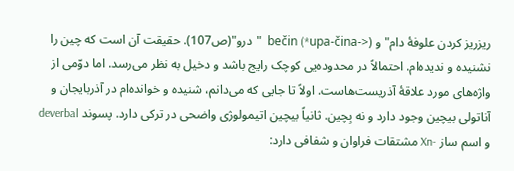ریزریز کردن علوفۀ دام" و bečin (*upa-čina->)  "درو"(ص107). حقیقت آن است که چین را نشنیده‌ و ندیده‌ام. احتمالاً در محدوده‌یی کوچک رایج باشد و دخیل به نظر می‌رسد. اما دوّمی از واژه‌های مورد علاقۀ آذریست‌هاست. اولاً تا جایی که می‌دانم، شنیده و خوانده‌ام در آذربایجان و آناتولی بیچین وجود دارد و نه بِچین. ثانیاً بیچین اتیمولوژی واضحی در ترکی دارد. پسوند deverbal و اسم ساز -Xn مشتقات فراوان و شفافی دارد: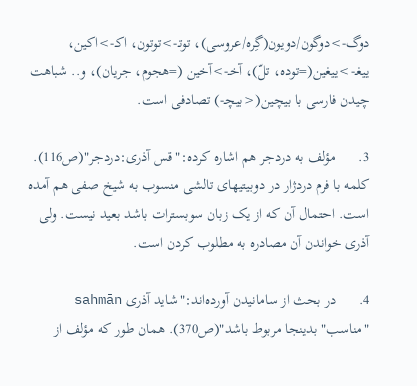دوگ->دوگون/دویون(گِره/عروسی)، توتـ->توتون، اکـ->اکین، ییغـ->ییغین(=توده، تلّ)، آخـ->آخین (=هجوم، جریان)، و.. شباهت چیدن فارسی با بیچین(<بیچـ-) تصادفی است.

3.      مؤلف به دردجر هم اشاره کرده:"قس آذری:دردجر"(ص116). کلمه با فرم دردژار در دوبیتیهای تالشی منسوب به شیخ صفی هم آمده است. احتمال آن که از یک زبان سوبسترات باشد بعید نیست. ولی آذری خواندن آن مصادره به مطلوب کردن است.

4.      در بحث از سامانیدن آورده‌اند:"شاید آذری sahmān "مناسب" بدینجا مربوط باشد"(ص370). همان طور که مؤلف از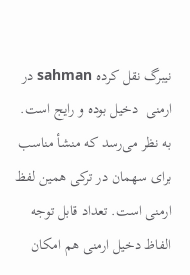نیبرگ نقل کرده sahman در ارمنی  دخیل بوده و رایج است. به نظر می‌رسد که منشأ مناسب برای سهمان در ترکی همین لفظ ارمنی است. تعداد قابل توجه الفاظ دخیل ارمنی هم امکان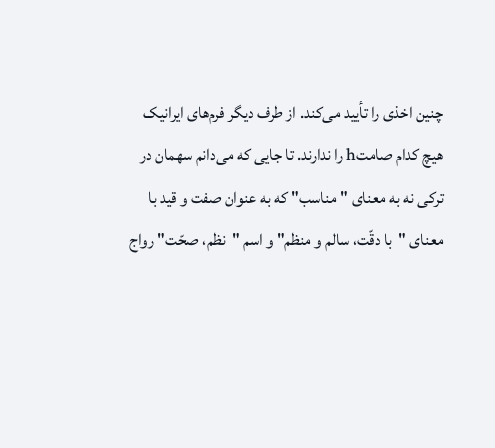چنین اخذی را تأیید می‌کند. از طرف دیگر فرم‌های ایرانیک هیچ کدام صامتh را ندارند. تا جایی که می‌دانم سهمان در ترکی نه به معنای "مناسب" که به عنوان صفت و قید با معنای "با دقّت، سالم و منظم" و اسم "نظم، صحّت" رواج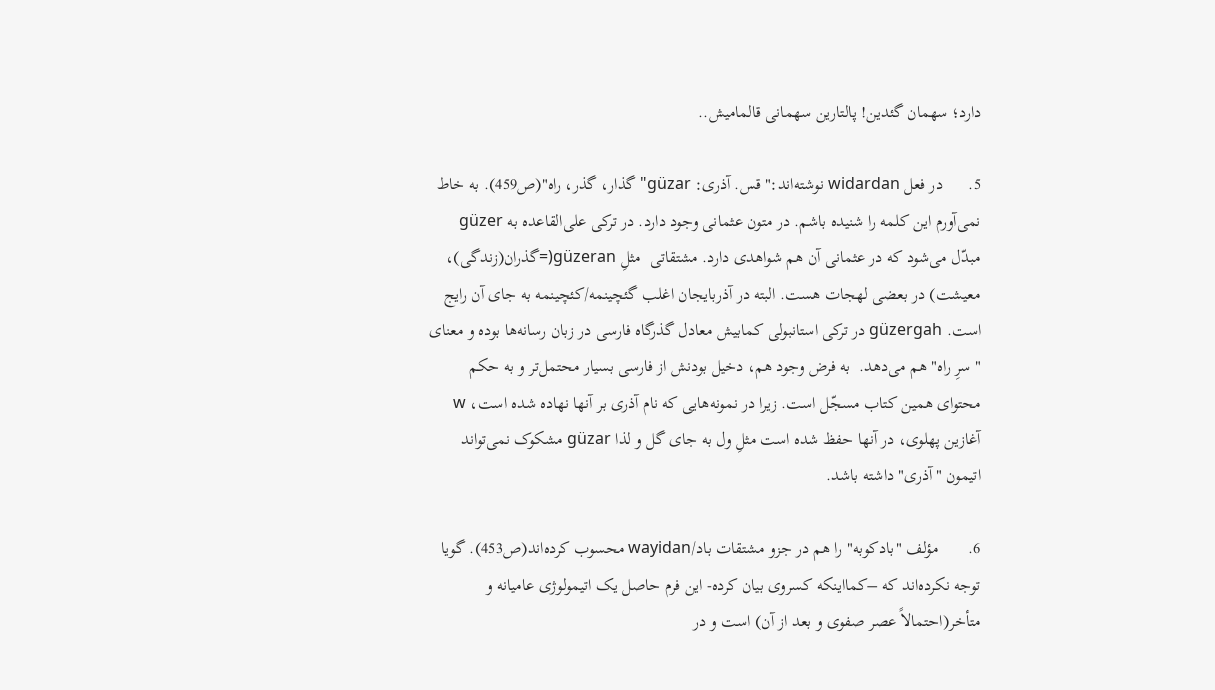دارد؛ سهمان گئدین! پالتارین سهمانی قالمامیش..

5.      در فعل widardan نوشته‌اند:"قس. آذری: güzar"گذار، گذر، راه"(ص459). به خاط نمی‌آورم این کلمه را شنیده باشم. در متون عثمانی وجود دارد. در ترکی علی‌القاعده به güzer مبدّل می‌شود که در عثمانی آن هم شواهدی دارد. مشتقاتی  مثلِ güzeran(=گذران(زندگی)، معیشت) در بعضی لهجات هست. البته در آذربایجان اغلب گئچینمه/کئچینمه به جای آن رایج است. güzergah در ترکی استانبولی کمابیش معادل گذرگاه فارسی در زبان رسانه‌ها بوده و معنای "سرِ راه" هم می‌دهد.  به فرض وجود هم، دخیل بودنش از فارسی بسیار محتمل‌تر و به حکم محتوای همین کتاب مسجّل است. زیرا در نمونه‌هایی که نام آذری بر آنها نهاده شده است، w آغازین پهلوی، در آنها حفظ شده است مثلِ ول به جای گل و لذا güzar مشکوک نمی‌تواند اتیمون "آذری" داشته باشد.

6.       مؤلف "بادکوبه" را هم در جزو مشتقات باد/wayidan محسوب کرده‌اند(ص453). گویا توجه نکرده‌اند که –کمااینکه کسروی بیان کرده- این فرم حاصل یک اتیمولوژی عامیانه و متأخر(احتمالاً عصر صفوی و بعد از آن) است و در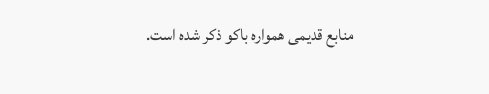منابع قدیمی همواره باکو ذکر شده است.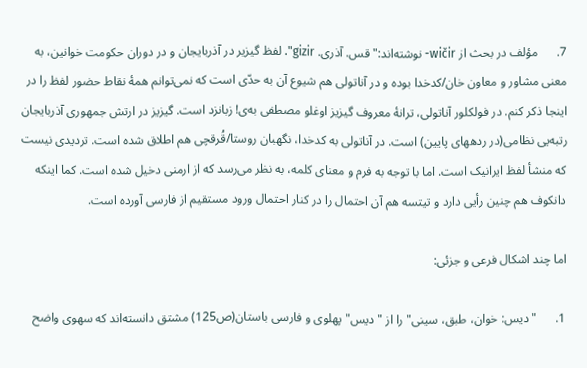7.      مؤلف در بحث از wičir- نوشته‌اند:"قس. آذری. gizir". لفظ گیزیر در آذربایجان و در دوران حکومت خوانین، به معنی مشاور و معاون خان/کدخدا بوده و در آناتولی هم شیوع آن به حدّی است که نمی‌توانم همۀ نقاط حضور لفظ را در اینجا ذکر کنم. در فولکلور آناتولی، ترانۀ معروف گیزیز اوغلو مصطفی به‌ی! زبانزد است. گیزیز در ارتش جمهوری آذربایجان رتبه‌یی نظامی(در ردههای پایین) است. در آناتولی به کدخدا، نگهبان روستا/قُرقچی هم اطلاق شده است. تردیدی نیست که منشأ لفظ ایرانیک است. اما با توجه به فرم و معنای کلمه، به نظر می‌رسد که از ارمنی دخیل شده است. کما اینکه دانکوف هم چنین رأیی دارد و تیتسه هم آن احتمال را در کنار احتمال ورود مستقیم از فارسی آورده است.

اما چند اشکال فرعی و جزئی:

1.      "دیس: خوان، طبق، سینی" را از "دیس" پهلوی و فارسی باستان(ص125) مشتق دانسته‌اند که سهوی واضح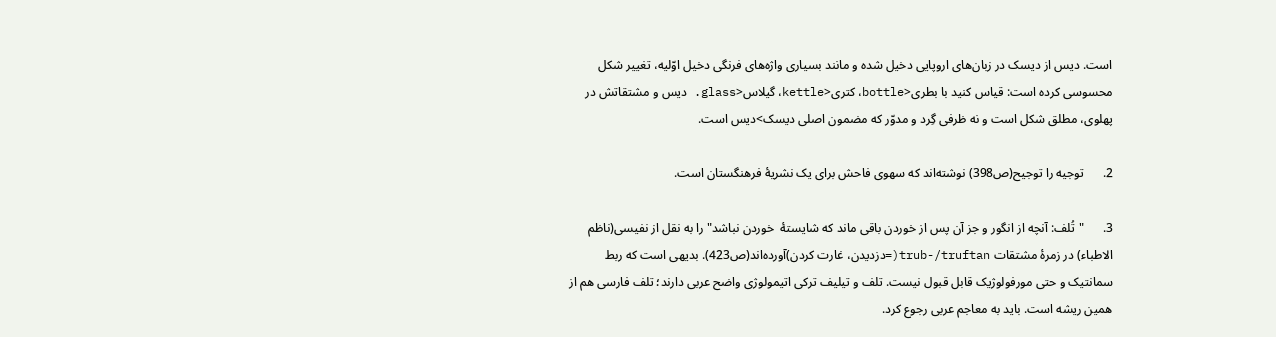است. دیس از دیسک در زبان‌های اروپایی دخیل شده و مانند بسیاری واژه‌های فرنگی دخیل اوّلیه، تغییر شکل محسوسی کرده است: قیاس کنید با بطری<bottle، کتری<kettle، گیلاس<glass. دیس و مشتقاتش در پهلوی، مطلق شکل است و نه ظرفی گِرد و مدوّر که مضمون اصلی دیسک>دیس است.

2.      توجیه را توجیح(ص398) نوشته‌اند که سهوی فاحش برای یک نشریۀ فرهنگستان است.

3.      "تُلف: آنچه از انگور و جز آن پس از خوردن باقی ماند که شایستۀ  خوردن نباشد" را به نقل از نفیسی(ناظم الاطباء) در زمرۀ مشتقات trub-/truftan(=دزدیدن، غارت کردن)آورده‌اند(ص423). بدیهی است که ربط سمانتیک و حتی مورفولوژیک قابل قبول نیست. تلف و تیلیف ترکی اتیمولوژی واضح عربی دارند؛ تلف فارسی هم از همین ریشه است. باید به معاجم عربی رجوع کرد.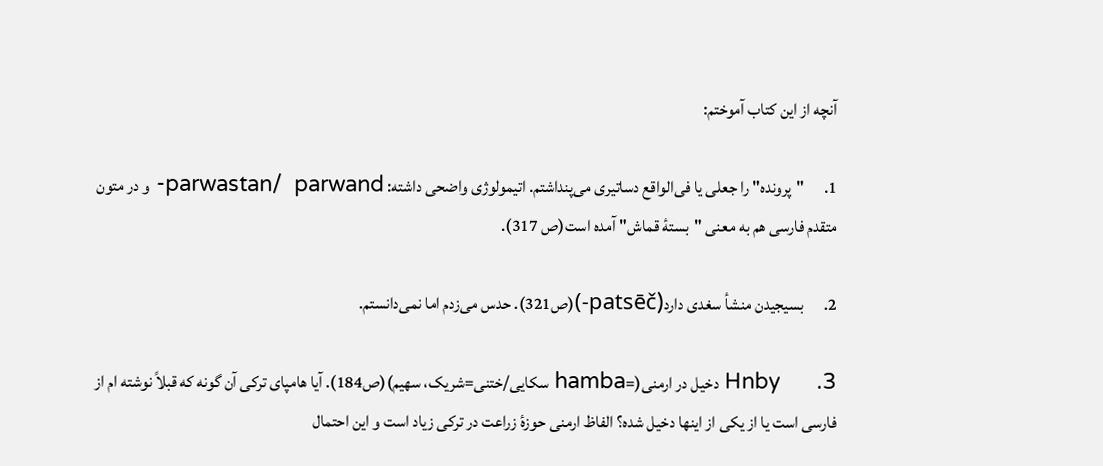آنچه از این کتاب آموختم:

1.      "پرونده" را جعلی یا فی‌الواقع دساتیری می‌پنداشتم. اتیمولوژی واضحی داشته: parwastan/  parwand- و در متون متقدم فارسی هم به معنی "بستۀ قماش" آمده است(ص 317).

2.      بسیجیدن منشأ سغدی دارد(patsēč-)(ص321). حدس می‌زدم اما نمی‌دانستم.

3.      Hnby دخیل در ارمنی(=hamba سکایی/ختنی=شریک، سهیم)(ص184). آیا هامپای ترکی آن گونه که قبلاً نوشته ام از فارسی است یا از یکی از اینها دخیل شده؟ الفاظ ارمنی حوزۀ زراعت در ترکی زیاد است و این احتمال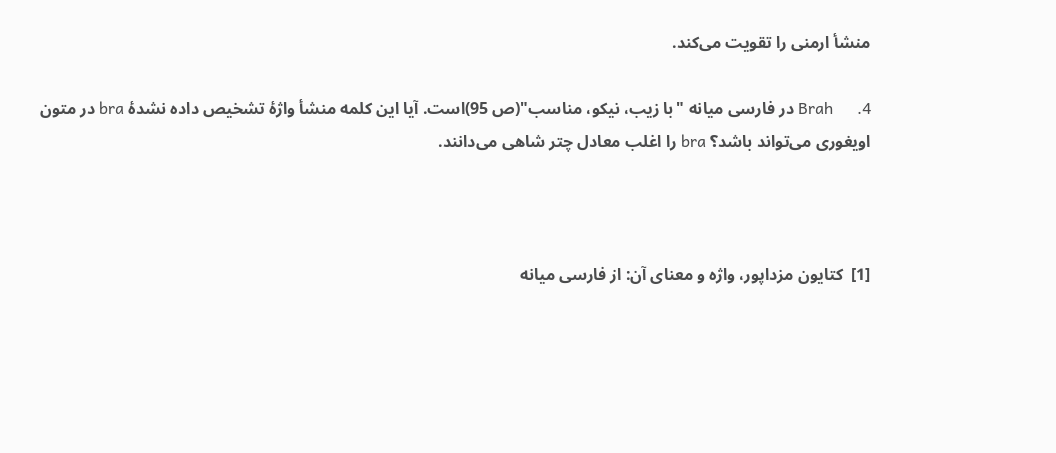منشأ ارمنی را تقویت می‌کند.

4.      Brah در فارسی میانه "با زیب، نیکو، مناسب"(ص 95)است. آیا این کلمه منشأ واژۀ تشخیص داده نشدۀ bra در متون اویغوری می‌تواند باشد؟ bra را اغلب معادل چتر شاهی می‌دانند.



[1]  کتایون مزداپور، واژه و معنای آن: از فارسی میانه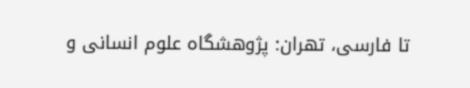تا فارسی، تهران: پژوهشگاه علوم انسانی و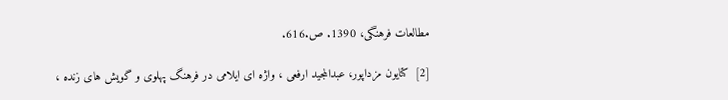مطالعات فرهنگی، 1390. ص.616.

[2]  کتایون مزداپور، عبدالمجید ارفعی ، واژه ای ایلامی در فرهنگ پهلوی و گویش های زنده ،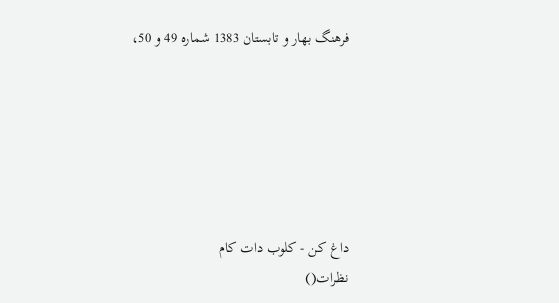فرهنگ بهار و تابستان 1383 شماره 49 و 50،






داغ کن - کلوب دات کام
نظرات()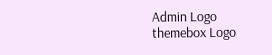Admin Logo
themebox Logo